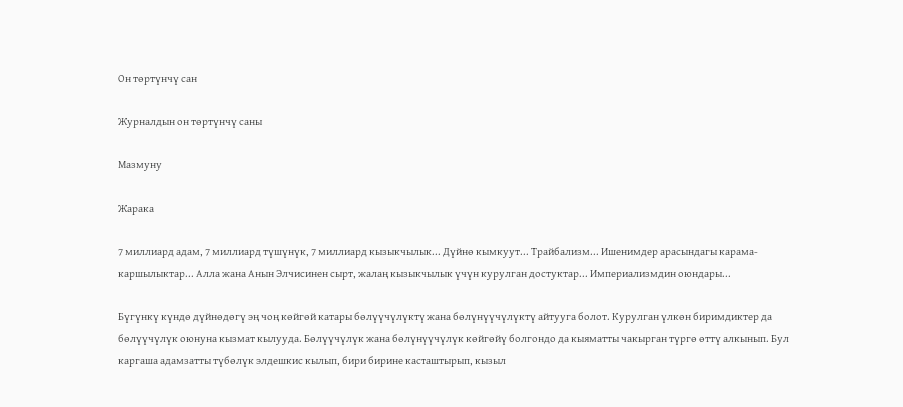Он төртүнчү сан

Журналдын он төртүнчү саны

Мазмуну

Жарака

7 миллиард адам, 7 миллиард түшүнүк, 7 миллиард кызыкчылык... Дүйнө кымкуут... Трайбализм... Ишенимдер арасындагы карама-каршылыктар... Алла жана Анын Элчисинен сырт, жалаң кызыкчылык үчүн курулган достуктар... Империализмдин оюндары...

Бүгүнкү күндө дүйнөдөгү эң чоң көйгөй катары бөлүүчүлүктү жана бөлүнүүчүлүктү айтууга болот. Курулган үлкөн биримдиктер да бөлүүчүлүк оюнуна кызмат кылууда. Бөлүүчүлүк жана бөлүнүүчүлүк көйгөйү болгондо да кыяматты чакырган түргө өттү алкынып. Бул каргаша адамзатты түбөлүк элдешкис кылып, бири бирине касташтырып, кызыл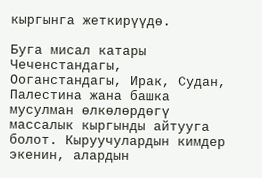кыргынга жеткирүүдө.

Буга мисал катары Чеченстандагы, Ооганстандагы, Ирак, Судан, Палестина жана башка мусулман өлкөлөрдөгү массалык кыргынды айтууга болот. Кыруучулардын кимдер экенин, алардын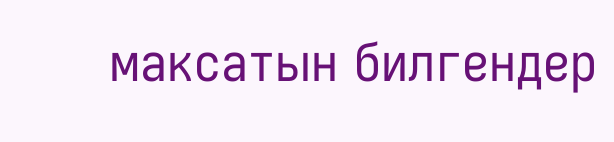максатын билгендер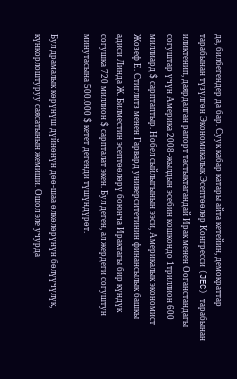да, билбегендер да бар. Суук кабар катары айта кетейин, демократтар тарабынан түзүлгөн Экономикалык Эсептөөлөр Конгресси (JEC) тарабынан иликтенип, даярдалган рапорт тастыктагандай Ирак менен Ооганстандагы согуштар үчүн Америка 2008-жылдын эсебин кошкондо 1триллион 600 миллиард $ сарптаптыр. Нобел сыйлыгынын ээси, Америкалык экономист Жозеф Е. Стиглитз менен Гарвард университетинин финансылык башкы адиси Линда Ж. Билместин эсептөөлөрү боюнча Ирактагы бир күндүк согушка 720 миллион $ сарпталат экен. Бул деген, ал жердеги согуштун минутасына 500.000 $ кетет дегенди түшүндүрөт.

Бул драмалык көрүнүш дүйнөнүн дөө-шаа өлкөлөрүнүн бөлүүчүлүк, күнкорлоштуруу саясатынын жемиши. Ошол эле учурда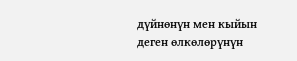дүйнөнүн мен кыйын деген өлкөлөрүнүн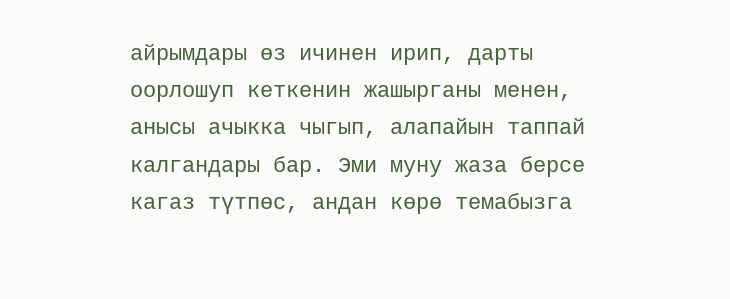айрымдары өз ичинен ирип, дарты оорлошуп кеткенин жашырганы менен, анысы ачыкка чыгып, алапайын таппай калгандары бар. Эми муну жаза берсе кагаз түтпөс, андан көрө темабызга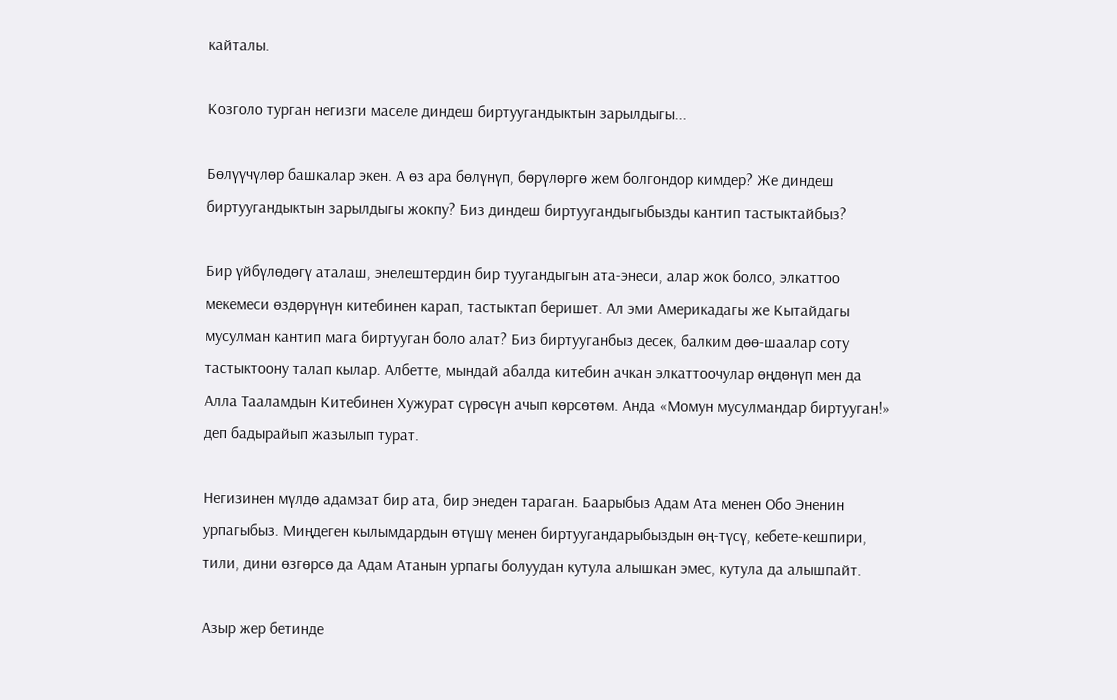кайталы.

Козголо турган негизги маселе диндеш биртуугандыктын зарылдыгы...

Бөлүүчүлөр башкалар экен. А өз ара бөлүнүп, бөрүлөргө жем болгондор кимдер? Же диндеш биртуугандыктын зарылдыгы жокпу? Биз диндеш биртуугандыгыбызды кантип тастыктайбыз?

Бир үйбүлөдөгү аталаш, энелештердин бир туугандыгын ата-энеси, алар жок болсо, элкаттоо мекемеси өздөрүнүн китебинен карап, тастыктап беришет. Ал эми Америкадагы же Кытайдагы мусулман кантип мага биртууган боло алат? Биз биртууганбыз десек, балким дөө-шаалар соту тастыктоону талап кылар. Албетте, мындай абалда китебин ачкан элкаттоочулар өңдөнүп мен да Алла Тааламдын Китебинен Хужурат сүрөсүн ачып көрсөтөм. Анда «Момун мусулмандар биртууган!» деп бадырайып жазылып турат.

Негизинен мүлдө адамзат бир ата, бир энеден тараган. Баарыбыз Адам Ата менен Обо Эненин урпагыбыз. Миңдеген кылымдардын өтүшү менен биртуугандарыбыздын өң-түсү, кебете-кешпири, тили, дини өзгөрсө да Адам Атанын урпагы болуудан кутула алышкан эмес, кутула да алышпайт.

Азыр жер бетинде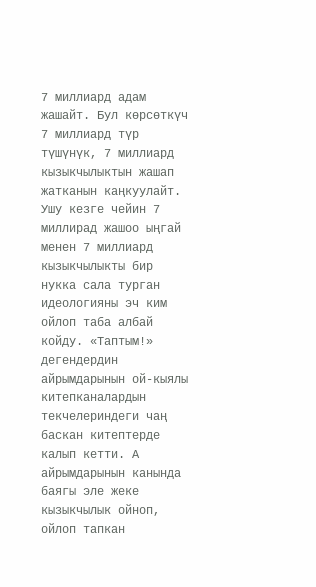7 миллиард адам жашайт. Бул көрсөткүч 7 миллиард түр түшүнүк, 7 миллиард кызыкчылыктын жашап жатканын каңкуулайт. Ушу кезге чейин 7 миллирад жашоо ыңгай менен 7 миллиард кызыкчылыкты бир нукка сала турган идеологияны эч ким ойлоп таба албай койду. «Таптым!» дегендердин айрымдарынын ой-кыялы китепканалардын текчелериндеги чаң баскан китептерде калып кетти. А айрымдарынын канында баягы эле жеке кызыкчылык ойноп, ойлоп тапкан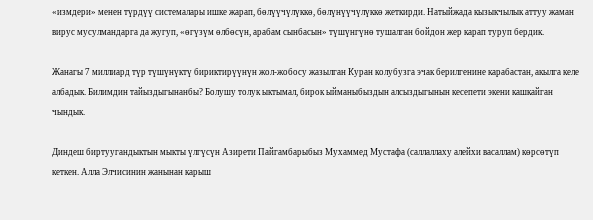«измдери» менен түрдүү системалары ишке жарап, бөлүүчүлүккө, бөлүнүүчүлүккө жеткирди. Натыйжада кызыкчылык аттуу жаман вирус мусулмандарга да жугуп, «өгүзүм өлбөсүн, арабам сынбасын» түшүнгүнө тушалган бойдон жер карап туруп бердик.

Жанагы 7 миллиард түр түшүнүктү бириктирүүнүн жол-жобосу жазылган Куран колубузга эчак берилгенине карабастан, акылга келе албадык. Билимдин тайыздыгынанбы? Болушу толук ыктымал, бирок ыйманыбыздын алсыздыгынын кесепети экени кашкайган чындык.

Диндеш биртуугандыктын мыкты үлгүсүн Азирети Пайгамбарыбыз Мухаммед Мустафа (саллаллаху алейхи васаллам) көрсөтүп кеткен. Алла Элчисинин жанынан карыш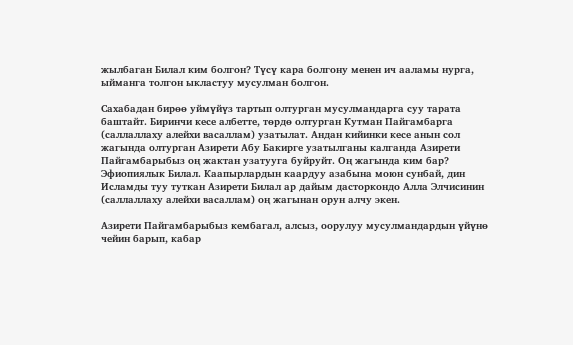жылбаган Билал ким болгон? Түсү кара болгону менен ич ааламы нурга, ыйманга толгон ыкластуу мусулман болгон.

Сахабадан бирөө уймүйүз тартып олтурган мусулмандарга суу тарата баштайт. Биринчи кесе албетте, төрдө олтурган Кутман Пайгамбарга (саллаллаху алейхи васаллам) узатылат. Андан кийинки кесе анын сол жагында олтурган Азирети Абу Бакирге узатылганы калганда Азирети Пайгамбарыбыз оң жактан узатууга буйруйт. Оң жагында ким бар? Эфиопиялык Билал. Каапырлардын каардуу азабына моюн сунбай, дин Исламды туу туткан Азирети Билал ар дайым дасторкондо Алла Элчисинин (саллаллаху алейхи васаллам) оң жагынан орун алчу экен.

Азирети Пайгамбарыбыз кембагал, алсыз, оорулуу мусулмандардын үйүнө чейин барып, кабар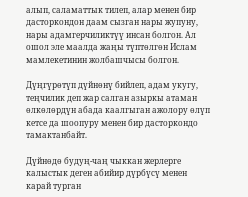алып, саламаттык тилеп, алар менен бир дасторкондон даам сызган нары жупуну, нары адамгерчиликтүү инсан болгон. Ал ошол эле маалда жаңы түптөлгөн Ислам мамлекетинин жолбашчысы болгон.

Дүңгүрөтүп дүйнөнү бийлеп, адам укугу, теңчилик деп жар салган азыркы атаман өлкөлөрдүн абада каалгыган ажолору өлүп кетсе да шоопуру менен бир дасторкондо тамактанбайт.

Дүйнөдө будуң-чаң чыккан жерлерге калыстык деген абийир дүрбүсү менен карай турган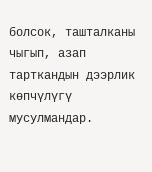болсок, ташталканы чыгып, азап тарткандын дээрлик көпчүлүгү мусулмандар.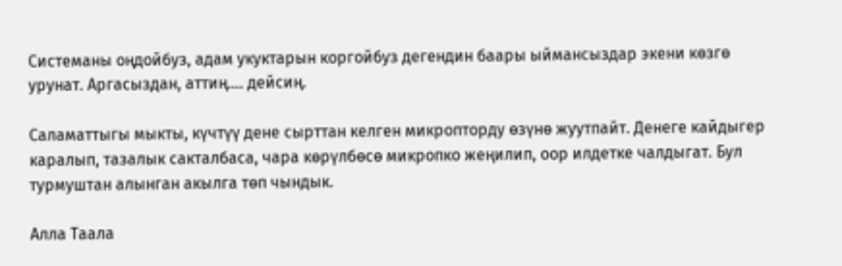Системаны оңдойбуз, адам укуктарын коргойбуз дегендин баары ыймансыздар экени көзгө урунат. Аргасыздан, аттиң.... дейсиң.

Саламаттыгы мыкты, күчтүү дене сырттан келген микропторду өзүнө жуутпайт. Денеге кайдыгер каралып, тазалык сакталбаса, чара көрүлбөсө микропко жеңилип, оор илдетке чалдыгат. Бул турмуштан алынган акылга төп чындык.

Алла Таала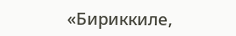«Бириккиле,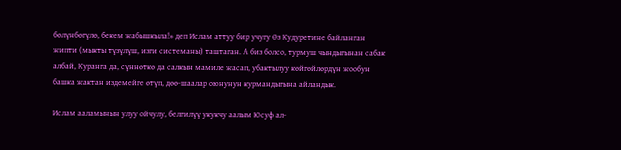бөлүнбөгүлө, бекем жабышкыла!» деп Ислам аттуу бир учугу Өз Кудуретине байланган жипти (мыкты түзүлүш, изги системаны) таштаган. А биз болсо, турмуш чындыгынан сабак албай, Куранга да, сүннөткө да салкын мамиле жасап, убактылуу көйгөйлөрдүн жообун башка жактан издемейге өтүп, дөө-шаалар оюнунун курмандыгына айландык.

Ислам ааламынын улуу ойчулу, белгилүү укукчу аалым Юсуф ал-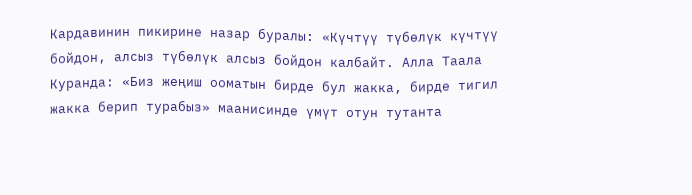Кардавинин пикирине назар буралы: «Күчтүү түбөлүк күчтүү бойдон, алсыз түбөлүк алсыз бойдон калбайт. Алла Таала Куранда: «Биз жеңиш ооматын бирде бул жакка, бирде тигил жакка берип турабыз» маанисинде үмүт отун тутанта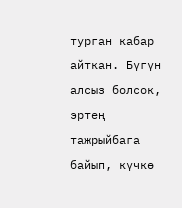турган кабар айткан. Бүгүн алсыз болсок, эртең тажрыйбага байып, күчкө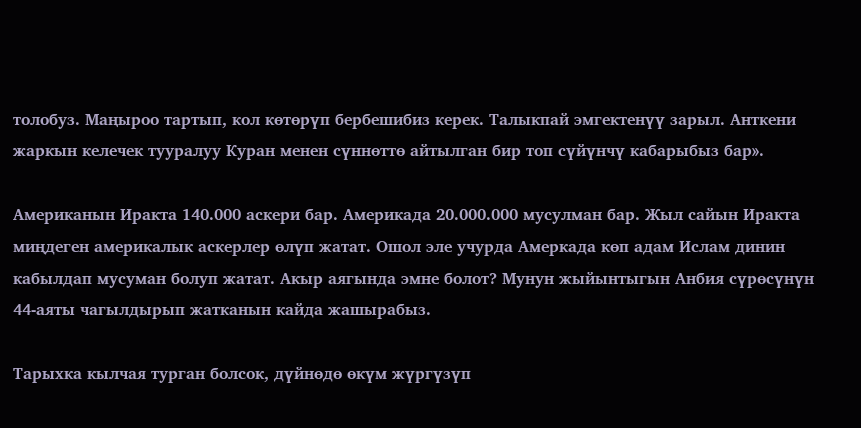толобуз. Маңыроо тартып, кол көтөрүп бербешибиз керек. Талыкпай эмгектенүү зарыл. Анткени жаркын келечек тууралуу Куран менен сүннөттө айтылган бир топ сүйүнчү кабарыбыз бар».

Американын Иракта 140.000 аскери бар. Америкада 20.000.000 мусулман бар. Жыл сайын Иракта миңдеген америкалык аскерлер өлүп жатат. Ошол эле учурда Амеркада көп адам Ислам динин кабылдап мусуман болуп жатат. Акыр аягында эмне болот? Мунун жыйынтыгын Анбия сүрөсүнүн 44-аяты чагылдырып жатканын кайда жашырабыз.

Тарыхка кылчая турган болсок, дүйнөдө өкүм жүргүзүп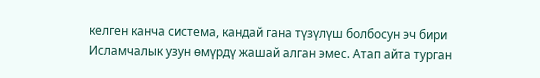келген канча система, кандай гана түзүлүш болбосун эч бири Исламчалык узун өмүрдү жашай алган эмес. Атап айта турган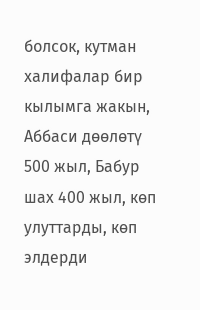болсок, кутман халифалар бир кылымга жакын, Аббаси дөөлөтү 500 жыл, Бабур шах 400 жыл, көп улуттарды, көп элдерди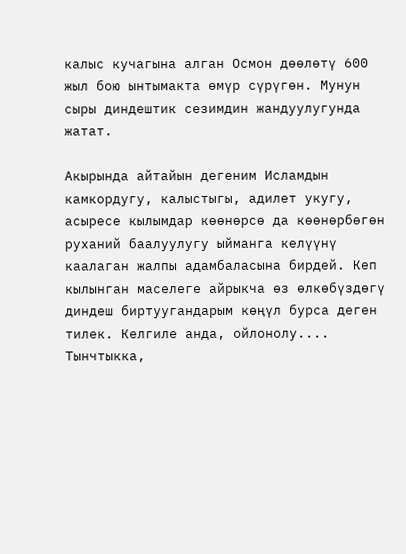калыс кучагына алган Осмон дөөлөтү 600 жыл бою ынтымакта өмүр сүрүгөн. Мунун сыры диндештик сезимдин жандуулугунда жатат.

Акырында айтайын дегеним Исламдын камкордугу, калыстыгы, адилет укугу, асыресе кылымдар көөнөрсө да көөнөрбөгөн руханий баалуулугу ыйманга келүүнү каалаган жалпы адамбаласына бирдей. Кеп кылынган маселеге айрыкча өз өлкөбүздөгү диндеш биртуугандарым көңүл бурса деген тилек. Келгиле анда, ойлонолу.... Тынчтыкка,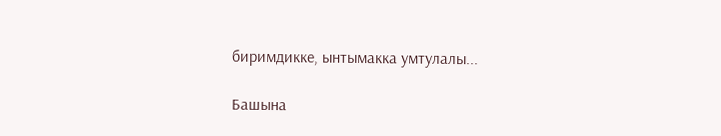биримдикке, ынтымакка умтулалы...

Башына